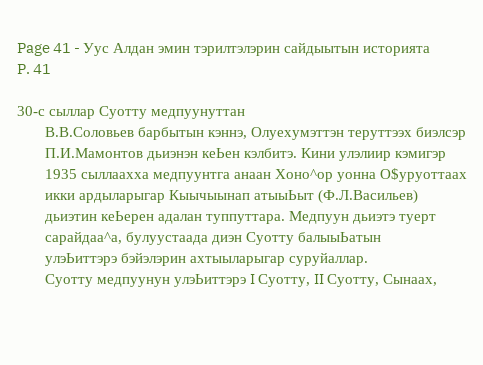Page 41 - Уус Алдан эмин тэрилтэлэрин сайдыытын историята
P. 41

30-с сыллар Суотту медпуунуттан
       В.В.Соловьев барбытын кэннэ, Олуехумэттэн теруттээх биэлсэр
       П.И.Мамонтов дьиэнэн кеЬен кэлбитэ. Кини улэлиир кэмигэр
       1935 сыллаахха медпуунтга анаан Хоно^ор уонна О$уруоттаах
       икки ардыларыгар Кыычыынап атыыЬыт (Ф.Л.Васильев)
       дьиэтин кеЬерен адалан туппуттара. Медпуун дьиэтэ туерт
       сарайдаа^а, булуустаада диэн Суотту балыыЬатын
       улэЬиттэрэ бэйэлэрин ахтыыларыгар суруйаллар.
       Суотту медпуунун улэЬиттэрэ I Суотту, II Суотту, Сынаах,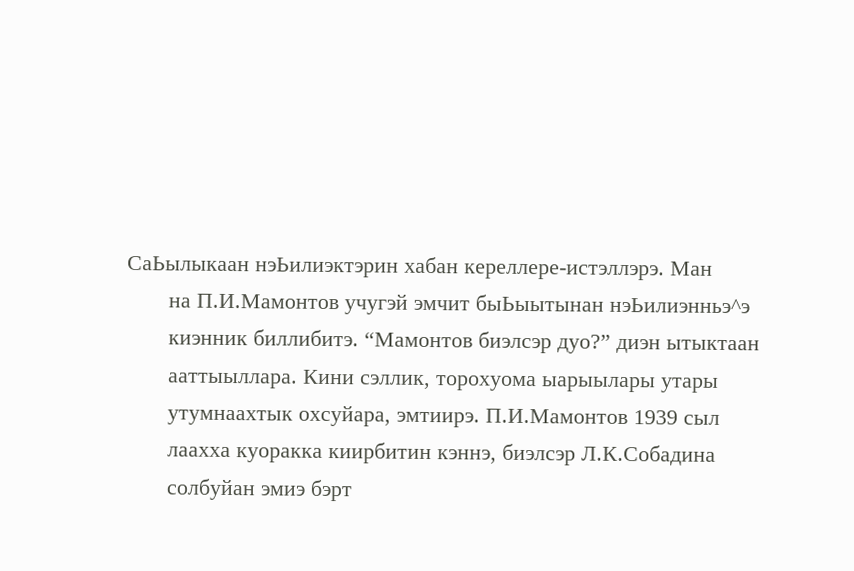СаЬылыкаан нэЬилиэктэрин хабан кереллере-истэллэрэ. Ман
       на П.И.Мамонтов учугэй эмчит быЬыытынан нэЬилиэнньэ^э
       киэнник биллибитэ. “Мамонтов биэлсэр дуо?” диэн ытыктаан
       ааттыыллара. Кини сэллик, торохуома ыарыылары утары
       утумнаахтык охсуйара, эмтиирэ. П.И.Мамонтов 1939 сыл
       лаахха куоракка киирбитин кэннэ, биэлсэр Л.К.Собадина
       солбуйан эмиэ бэрт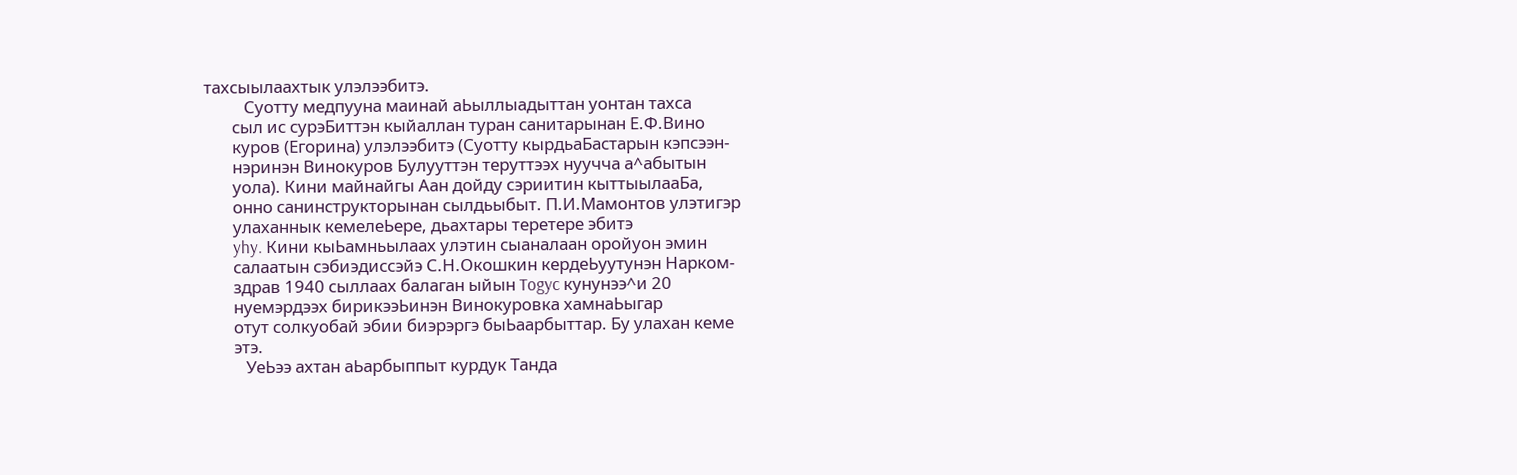тахсыылаахтык улэлээбитэ.
          Суотту медпууна маинай аЬыллыадыттан уонтан тахса
       сыл ис сурэБиттэн кыйаллан туран санитарынан Е.Ф.Вино
       куров (Егорина) улэлээбитэ (Суотту кырдьаБастарын кэпсээн-
       нэринэн Винокуров Булууттэн теруттээх нуучча а^абытын
       уола). Кини майнайгы Аан дойду сэриитин кыттыылааБа,
       онно санинструкторынан сылдьыбыт. П.И.Мамонтов улэтигэр
       улаханнык кемелеЬере, дьахтары теретере эбитэ
       yhy. Кини кыЬамньылаах улэтин сыаналаан оройуон эмин
       салаатын сэбиэдиссэйэ С.Н.Окошкин кердеЬуутунэн Нарком-
       здрав 1940 сыллаах балаган ыйын Togyc кунунээ^и 20
       нуемэрдээх бирикээЬинэн Винокуровка хамнаЬыгар
       отут солкуобай эбии биэрэргэ быЬаарбыттар. Бу улахан кеме
       этэ.
          УеЬээ ахтан аЬарбыппыт курдук Танда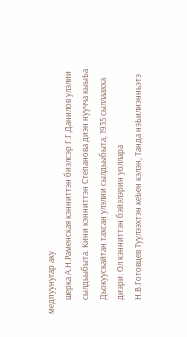медпуунугар аку
       шерка А.Н.Раменская кэнниттэн биэлсэр Г.Г.Данилов улэлии
       сылдьыбыта. Кини кэнниттэн Степанова диэн нуучча кыыЬа
       Дьокуускайтан тахсан улэлии сылдьыбыта, 1935 сыллаахха
       диэри. Ол кэнниттэн бэйэлэрин уоллара
       Н.В.Готовцев Туулээхтэн кеЬен кэлэн, Танда нэЬилиэнньэтэ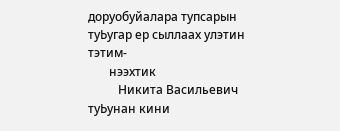доруобуйалара тупсарын туЬугар ер сыллаах улэтин тэтим-
       нээхтик
          Никита Васильевич туЬунан кини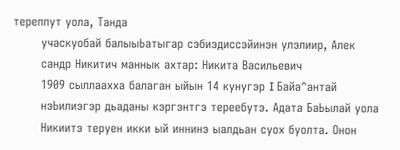тереппут уола, Танда
       учаскуобай балыыЬатыгар сэбиэдиссэйинэн улэлиир, Алек
       сандр Никитич маннык ахтар: Никита Васильевич
       1909 сыллаахха балаган ыйын 14 кунугэр I Байа^антай
       нэЬилиэгэр дьаданы кэргэнтгэ тереебутэ. Адата БаЬылай уола
       Никиитэ теруен икки ый иннинэ ыалдьан суох буолта. Онон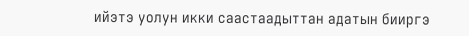ийэтэ уолун икки саастаадыттан адатын бииргэ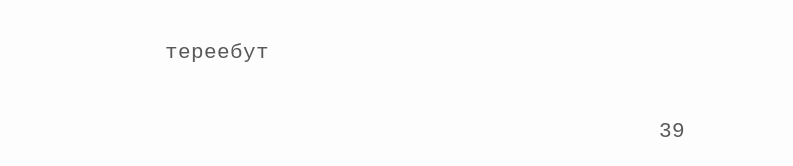тереебут

                                      39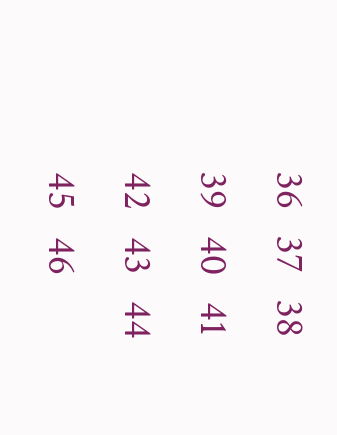36   37   38   39   40   41   42   43   44   45   46